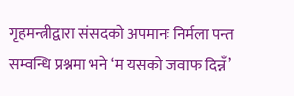गृहमन्त्रीद्वारा संसदको अपमानः निर्मला पन्त सम्वन्धि प्रश्नमा भने ‘म यसको जवाफ दिन्नँ’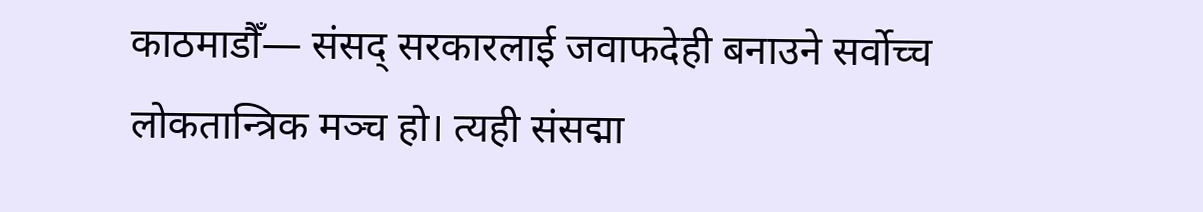काठमाडौँ— संसद् सरकारलाई जवाफदेही बनाउने सर्वोच्च लोकतान्त्रिक मञ्च हो। त्यही संसद्मा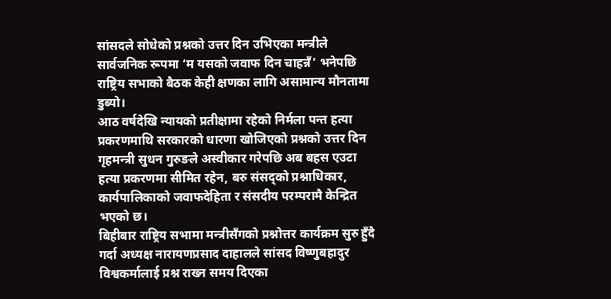सांसदले सोधेको प्रश्नको उत्तर दिन उभिएका मन्त्रीले सार्वजनिक रूपमा ‘म यसको जवाफ दिन चाहन्नँ’ भनेपछि राष्ट्रिय सभाको बैठक केही क्षणका लागि असामान्य मौनतामा डुब्यो।
आठ वर्षदेखि न्यायको प्रतीक्षामा रहेको निर्मला पन्त हत्या प्रकरणमाथि सरकारको धारणा खोजिएको प्रश्नको उत्तर दिन गृहमन्त्री सुधन गुरुङले अस्वीकार गरेपछि अब बहस एउटा हत्या प्रकरणमा सीमित रहेन, बरु संसद्को प्रश्नाधिकार, कार्यपालिकाको जवाफदेहिता र संसदीय परम्परामै केन्द्रित भएको छ।
बिहीबार राष्ट्रिय सभामा मन्त्रीसँगको प्रश्नोत्तर कार्यक्रम सुरु हुँदै गर्दा अध्यक्ष नारायणप्रसाद दाहालले सांसद विष्णुबहादुर विश्वकर्मालाई प्रश्न राख्न समय दिएका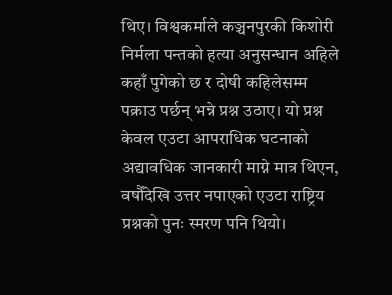थिए। विश्वकर्माले कञ्चनपुरकी किशोरी निर्मला पन्तको हत्या अनुसन्धान अहिले कहाँ पुगेको छ र दोषी कहिलेसम्म पक्राउ पर्छन् भन्ने प्रश्न उठाए। यो प्रश्न केवल एउटा आपराधिक घटनाको अद्यावधिक जानकारी माग्ने मात्र थिएन, वर्षौंदेखि उत्तर नपाएको एउटा राष्ट्रिय प्रश्नको पुनः स्मरण पनि थियो।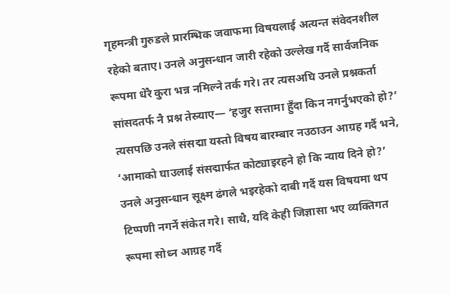गृहमन्त्री गुरुङले प्रारम्भिक जवाफमा विषयलाई अत्यन्त संवेदनशील रहेको बताए। उनले अनुसन्धान जारी रहेको उल्लेख गर्दै सार्वजनिक रूपमा धेरै कुरा भन्न नमिल्ने तर्क गरे। तर त्यसअघि उनले प्रश्नकर्ता सांसदतर्फ नै प्रश्न तेस्र्याए— ‘हजुर सत्तामा हुँदा किन नगर्नुभएको हो?’ त्यसपछि उनले संसद्मा यस्तो विषय बारम्बार नउठाउन आग्रह गर्दै भने, ‘आमाको घाउलाई संसद्मार्फत कोट्याइरहने हो कि न्याय दिने हो?’
उनले अनुसन्धान सूक्ष्म ढंगले भइरहेको दाबी गर्दै यस विषयमा थप टिप्पणी नगर्ने संकेत गरे। साथै, यदि केही जिज्ञासा भए व्यक्तिगत रूपमा सोध्न आग्रह गर्दै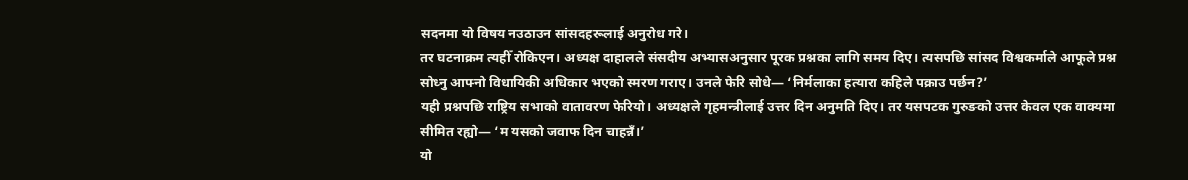सदनमा यो विषय नउठाउन सांसदहरूलाई अनुरोध गरे।
तर घटनाक्रम त्यहीँ रोकिएन। अध्यक्ष दाहालले संसदीय अभ्यासअनुसार पूरक प्रश्नका लागि समय दिए। त्यसपछि सांसद विश्वकर्माले आफूले प्रश्न सोध्नु आफ्नो विधायिकी अधिकार भएको स्मरण गराए। उनले फेरि सोधे— ‘निर्मलाका हत्यारा कहिले पक्राउ पर्छन?’
यही प्रश्नपछि राष्ट्रिय सभाको वातावरण फेरियो। अध्यक्षले गृहमन्त्रीलाई उत्तर दिन अनुमति दिए। तर यसपटक गुरुङको उत्तर केवल एक वाक्यमा सीमित रह्यो— ‘म यसको जवाफ दिन चाहन्नँ।’
यो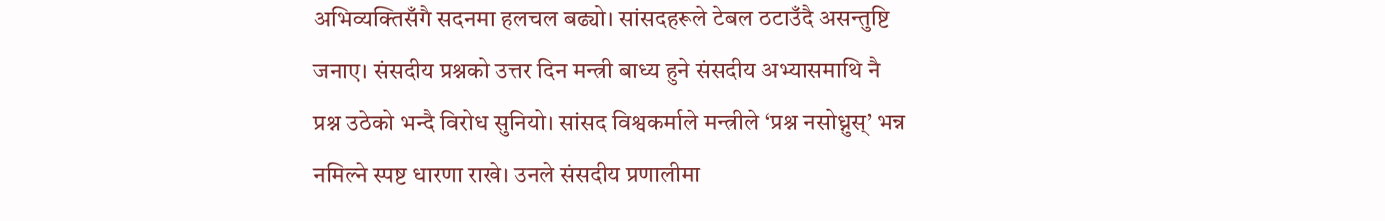अभिव्यक्तिसँगै सदनमा हलचल बढ्यो। सांसदहरूले टेबल ठटाउँदै असन्तुष्टि जनाए। संसदीय प्रश्नको उत्तर दिन मन्त्री बाध्य हुने संसदीय अभ्यासमाथि नै प्रश्न उठेको भन्दै विरोध सुनियो। सांसद विश्वकर्माले मन्त्रीले ‘प्रश्न नसोध्नुस्’ भन्न नमिल्ने स्पष्ट धारणा राखे। उनले संसदीय प्रणालीमा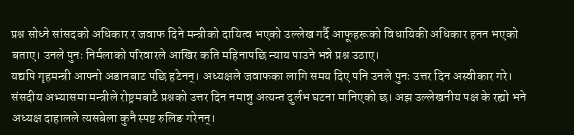प्रश्न सोध्ने सांसदको अधिकार र जवाफ दिने मन्त्रीको दायित्व भएको उल्लेख गर्दै आफूहरूको विधायिकी अधिकार हनन भएको बताए। उनले पुनः निर्मलाको परिवारले आखिर कति महिनापछि न्याय पाउने भन्ने प्रश्न उठाए।
यद्यपि गृहमन्त्री आफ्नो अडानबाट पछि हटेनन्। अध्यक्षले जवाफका लागि समय दिए पनि उनले पुनः उत्तर दिन अस्वीकार गरे। संसदीय अभ्यासमा मन्त्रीले रोष्ट्रमबाटै प्रश्नको उत्तर दिन नमान्नु अत्यन्त दुर्लभ घटना मानिएको छ। अझ उल्लेखनीय पक्ष के रह्यो भने अध्यक्ष दाहालले त्यसबेला कुनै स्पष्ट रुलिङ गरेनन्।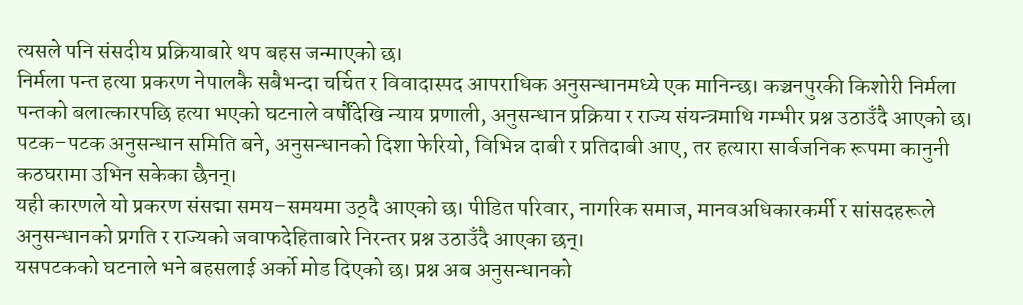त्यसले पनि संसदीय प्रक्रियाबारे थप बहस जन्माएको छ।
निर्मला पन्त हत्या प्रकरण नेपालकै सबैभन्दा चर्चित र विवादास्पद आपराधिक अनुसन्धानमध्ये एक मानिन्छ। कञ्चनपुरकी किशोरी निर्मला पन्तको बलात्कारपछि हत्या भएको घटनाले वर्षौंदेखि न्याय प्रणाली, अनुसन्धान प्रक्रिया र राज्य संयन्त्रमाथि गम्भीर प्रश्न उठाउँदै आएको छ। पटक–पटक अनुसन्धान समिति बने, अनुसन्धानको दिशा फेरियो, विभिन्न दाबी र प्रतिदाबी आए, तर हत्यारा सार्वजनिक रूपमा कानुनी कठघरामा उभिन सकेका छैनन्।
यही कारणले यो प्रकरण संसद्मा समय–समयमा उठ्दै आएको छ। पीडित परिवार, नागरिक समाज, मानवअधिकारकर्मी र सांसदहरूले अनुसन्धानको प्रगति र राज्यको जवाफदेहिताबारे निरन्तर प्रश्न उठाउँदै आएका छन्।
यसपटकको घटनाले भने बहसलाई अर्को मोड दिएको छ। प्रश्न अब अनुसन्धानको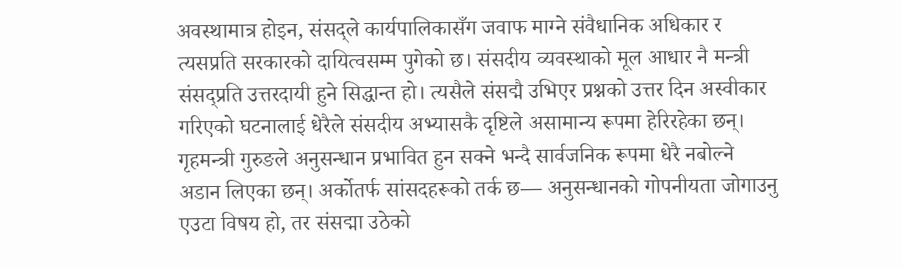अवस्थामात्र होइन, संसद्ले कार्यपालिकासँग जवाफ माग्ने संवैधानिक अधिकार र त्यसप्रति सरकारको दायित्वसम्म पुगेको छ। संसदीय व्यवस्थाको मूल आधार नै मन्त्री संसद्प्रति उत्तरदायी हुने सिद्धान्त हो। त्यसैले संसद्मै उभिएर प्रश्नको उत्तर दिन अस्वीकार गरिएको घटनालाई धेरैले संसदीय अभ्यासकै दृष्टिले असामान्य रूपमा हेरिरहेका छन्।
गृहमन्त्री गुरुङले अनुसन्धान प्रभावित हुन सक्ने भन्दै सार्वजनिक रूपमा धेरै नबोल्ने अडान लिएका छन्। अर्कोतर्फ सांसदहरूको तर्क छ— अनुसन्धानको गोपनीयता जोगाउनु एउटा विषय हो, तर संसद्मा उठेको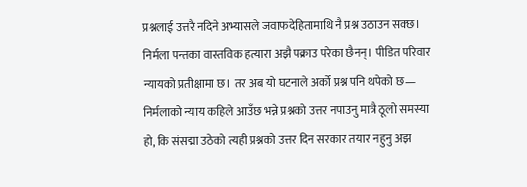प्रश्नलाई उत्तरै नदिने अभ्यासले जवाफदेहितामाथि नै प्रश्न उठाउन सक्छ।
निर्मला पन्तका वास्तविक हत्यारा अझै पक्राउ परेका छैनन्। पीडित परिवार न्यायको प्रतीक्षामा छ। तर अब यो घटनाले अर्को प्रश्न पनि थपेको छ— निर्मलाको न्याय कहिले आउँछ भन्ने प्रश्नको उत्तर नपाउनु मात्रै ठूलो समस्या हो, कि संसद्मा उठेको त्यही प्रश्नको उत्तर दिन सरकार तयार नहुनु अझ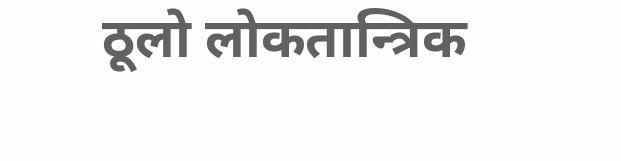ठूलो लोकतान्त्रिक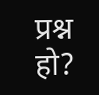प्रश्न हो?